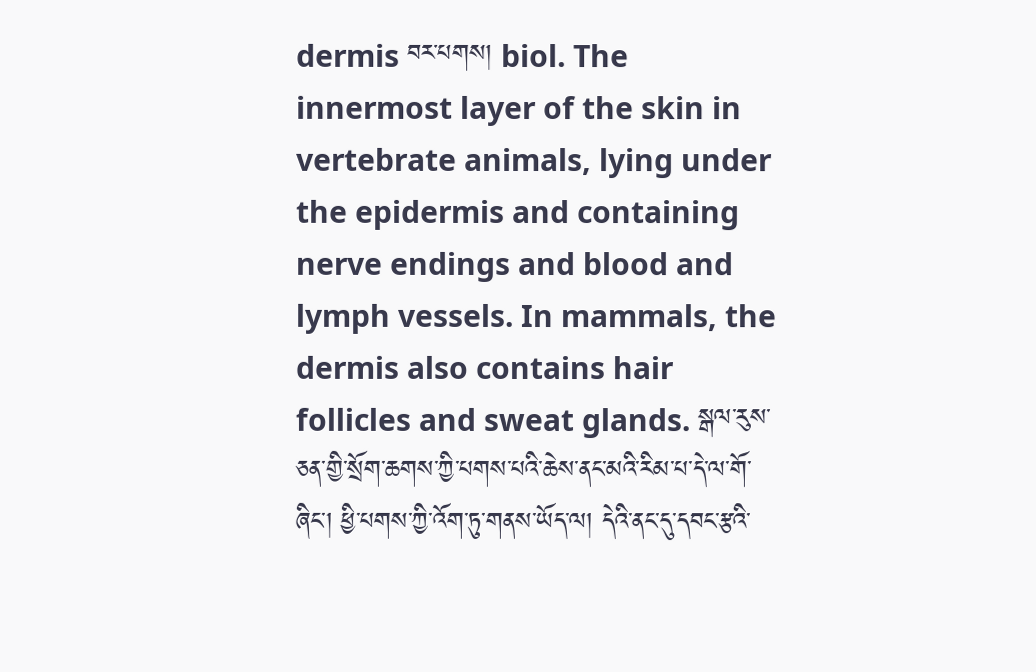dermis བར་པགས། biol. The innermost layer of the skin in vertebrate animals, lying under the epidermis and containing nerve endings and blood and lymph vessels. In mammals, the dermis also contains hair follicles and sweat glands. སྒལ་རུས་ཅན་གྱི་སྲོག་ཆགས་ཀྱི་པགས་པའི་ཆེས་ནང་མའི་རིམ་པ་དེ་ལ་གོ་ཞིང་། ཕྱི་པགས་ཀྱི་འོག་ཏུ་གནས་ཡོད་ལ། དེའི་ནང་དུ་དབང་རྩའི་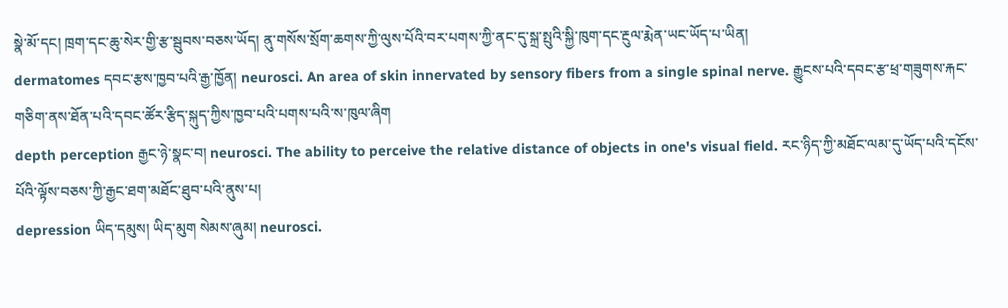སྣེ་མོ་དང། ཁྲག་དང་ཆུ་སེར་གྱི་རྩ་སྦུབས་བཅས་ཡོད། ནུ་གསོས་སྲོག་ཆགས་ཀྱི་ལུས་པོའི་བར་པགས་ཀྱི་ནང་དུ་སྐྲ་སྤུའི་སྐྱི་ཁུག་དང་རྔུལ་རྨེན་ཡང་ཡོད་པ་ཡིན།
dermatomes དབང་རྩས་ཁྱབ་པའི་རྒྱ་ཁྱོན། neurosci. An area of skin innervated by sensory fibers from a single spinal nerve. རྒྱུངས་པའི་དབང་རྩ་ཕྲ་གཟུགས་རྐང་གཅིག་ནས་ཐོན་པའི་དབང་ཚོར་རྩིད་སྐུད་ཀྱིས་ཁྱབ་པའི་པགས་པའི་ས་ཁུལ་ཞིག
depth perception རྒྱང་ཉེ་སྣང་བ། neurosci. The ability to perceive the relative distance of objects in one's visual field. རང་ཉིད་ཀྱི་མཐོང་ལམ་དུ་ཡོད་པའི་དངོས་པོའི་ལྟོས་བཅས་ཀྱི་རྒྱང་ཐག་མཐོང་ཐུབ་པའི་ནུས་པ།
depression ཡིད་དམུས། ཡིད་མུག སེམས་ཞུམ། neurosci.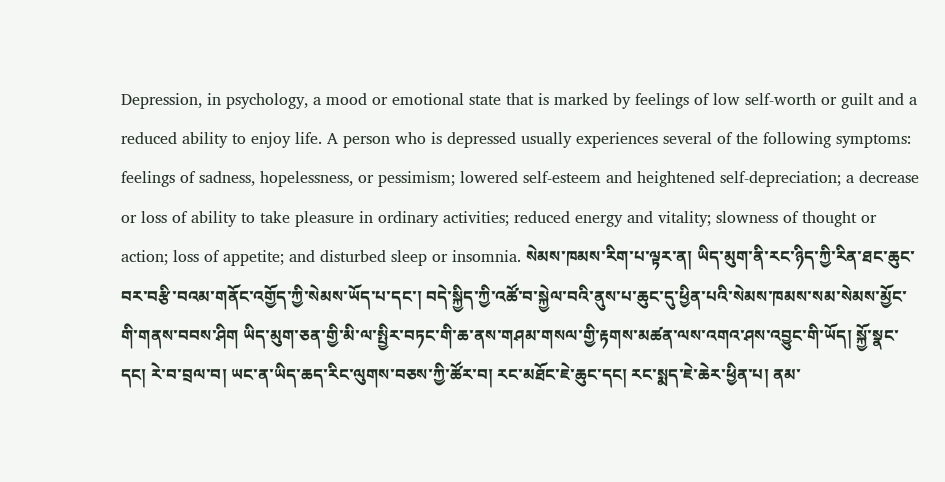Depression, in psychology, a mood or emotional state that is marked by feelings of low self-worth or guilt and a reduced ability to enjoy life. A person who is depressed usually experiences several of the following symptoms: feelings of sadness, hopelessness, or pessimism; lowered self-esteem and heightened self-depreciation; a decrease or loss of ability to take pleasure in ordinary activities; reduced energy and vitality; slowness of thought or action; loss of appetite; and disturbed sleep or insomnia. སེམས་ཁམས་རིག་པ་ལྟར་ན། ཡིད་མུག་ནི་རང་ཉིད་ཀྱི་རིན་ཐང་ཆུང་བར་བརྩི་བའམ་གནོང་འགྱོད་ཀྱི་སེམས་ཡོད་པ་དང་། བདེ་སྐྱིད་ཀྱི་འཚོ་བ་སྐྱེལ་བའི་ནུས་པ་ཆུང་དུ་ཕྱིན་པའི་སེམས་ཁམས་སམ་སེམས་མྱོང་གི་གནས་བབས་ཤིག ཡིད་མུག་ཅན་གྱི་མི་ལ་སྤྱིར་བཏང་གི་ཆ་ནས་གཤམ་གསལ་གྱི་རྟགས་མཚན་ལས་འགའ་ཤས་འབྱུང་གི་ཡོད། སྐྱོ་སྣང་དང། རེ་བ་བྲལ་བ། ཡང་ན་ཡིད་ཆད་རིང་ལུགས་བཅས་ཀྱི་ཚོར་བ། རང་མཐོང་ཇེ་ཆུང་དང། རང་སྨད་ཇེ་ཆེར་ཕྱིན་པ། ནམ་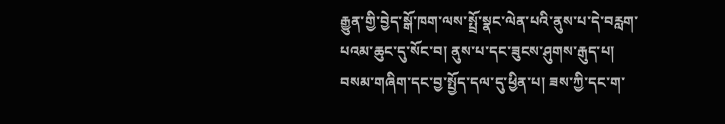རྒྱུན་གྱི་བྱེད་སྒོ་ཁག་ལས་སྤྲོ་སྣང་ལེན་པའི་ནུས་པ་དེ་བརླག་པའམ་ཆུང་དུ་སོང་བ། ནུས་པ་དང་ཟུངས་ཤུགས་རྒུད་པ། བསམ་གཞིག་དང་བྱ་སྤྱོད་དལ་དུ་ཕྱིན་པ། ཟས་ཀྱི་དང་ག་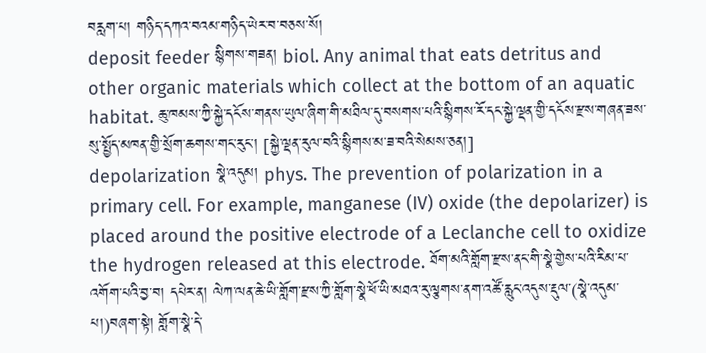བརླག་པ། གཉིད་དཀའ་བའམ་གཉིད་ཡེར་བ་བཅས་སོ།
deposit feeder སྙིགས་གཟན། biol. Any animal that eats detritus and other organic materials which collect at the bottom of an aquatic habitat. ཆུ་ཁམས་ཀྱི་སྐྱེ་དངོས་གནས་ཡུལ་ཞིག་གི་མཐིལ་དུ་བསགས་པའི་སྙིགས་རོ་དང་སྐྱེ་ལྡན་གྱི་དངོས་རྫས་གཞན་ཟས་སུ་སྤྱོད་མཁན་གྱི་སྲོག་ཆགས་གང་རུང་། [སྐྱེ་ལྡན་རུལ་བའི་སྙིགས་མ་ཟ་བའི་སེམས་ཅན།]
depolarization སྣེ་འདུམ། phys. The prevention of polarization in a primary cell. For example, manganese (IV) oxide (the depolarizer) is placed around the positive electrode of a Leclanche cell to oxidize the hydrogen released at this electrode. ཐོག་མའི་གློག་རྫས་ནང་གི་སྣེ་གྱེས་པའི་རིམ་པ་འགོག་པའི་བྱ་བ། དཔེར་ན། ལེཀ་ལན་ཆེ་ཡི་གློག་རྫས་ཀྱི་གློག་སྣེ་ཕོ་ཡི་མཐའ་རུ་ལྕགས་ནག་འཚོ་རླུང་འདུས་རྡུལ་(སྣེ་འདུམ་པ།)བཞག་སྟེ། གློག་སྣེ་དེ་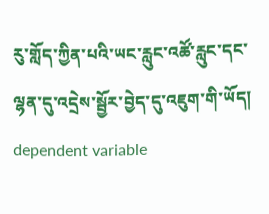རུ་གློད་ཀྱིན་པའི་ཡང་རླུང་འཚོ་རླུང་དང་ལྷན་དུ་འདྲེས་སྦྱོར་བྱེད་དུ་འཇུག་གི་ཡོད།
dependent variable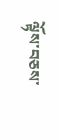ལྟོས་བཅས་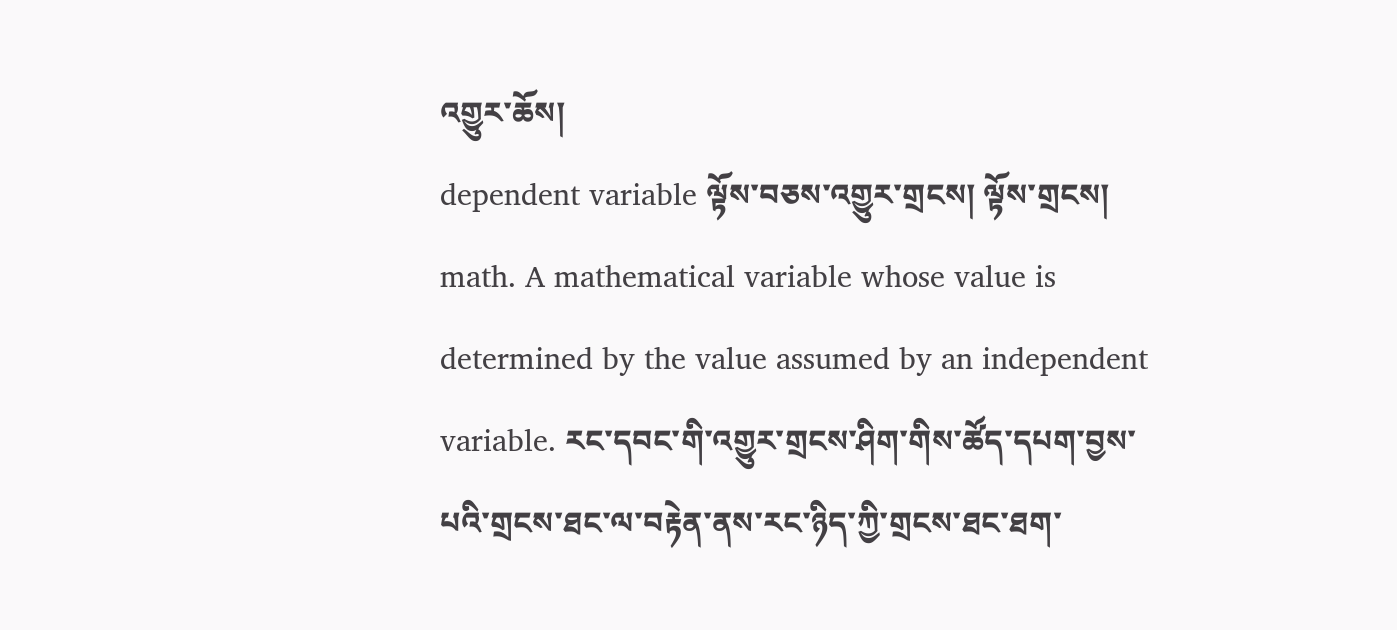འགྱུར་ཆོས།
dependent variable ལྟོས་བཅས་འགྱུར་གྲངས། ལྟོས་གྲངས། math. A mathematical variable whose value is determined by the value assumed by an independent variable. རང་དབང་གི་འགྱུར་གྲངས་ཤིག་གིས་ཚོད་དཔག་བྱས་པའི་གྲངས་ཐང་ལ་བརྟེན་ནས་རང་ཉིད་ཀྱི་གྲངས་ཐང་ཐག་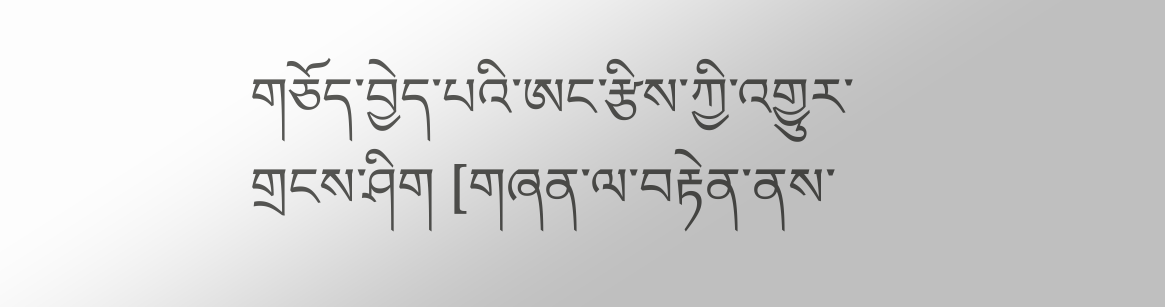གཅོད་བྱེད་པའི་ཨང་རྩིས་ཀྱི་འགྱུར་གྲངས་ཤིག [གཞན་ལ་བརྟེན་ནས་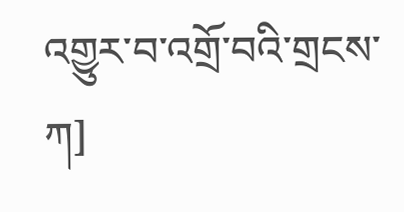འགྱུར་བ་འགྲོ་བའི་གྲངས་ཀ]